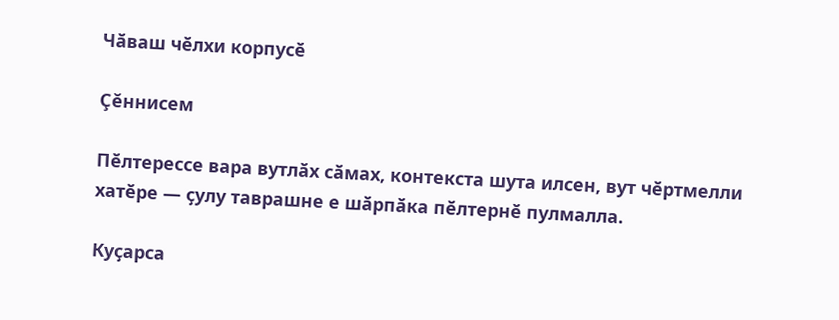Чӑваш чӗлхи корпусӗ

Çĕннисем

Пӗлтерессе вара вутлӑх сӑмах, контекста шута илсен, вут чӗртмелли хатӗре — ҫулу таврашне е шӑрпӑка пӗлтернӗ пулмалла.

Куҫарса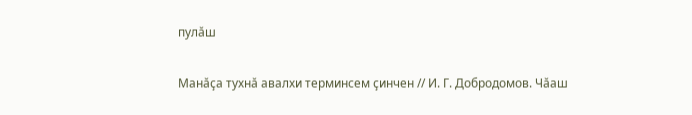пулӑш

Манӑҫа тухнӑ авалхи терминсем ҫинчен // И. Г. Добродомов. Чӑаш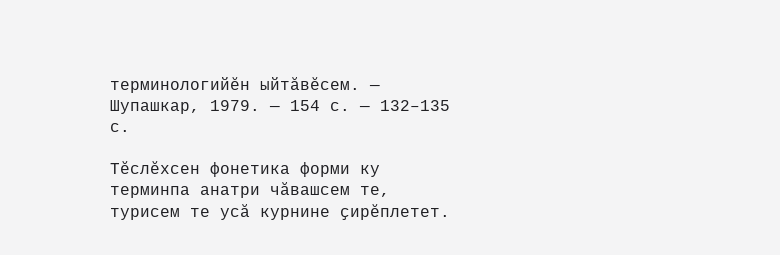терминологийӗн ыйтӑвӗсем. — Шупашкар, 1979. — 154 с. — 132–135 с.

Тӗслӗхсен фонетика форми ку терминпа анатри чӑвашсем те, турисем те усӑ курнине ҫирӗплетет.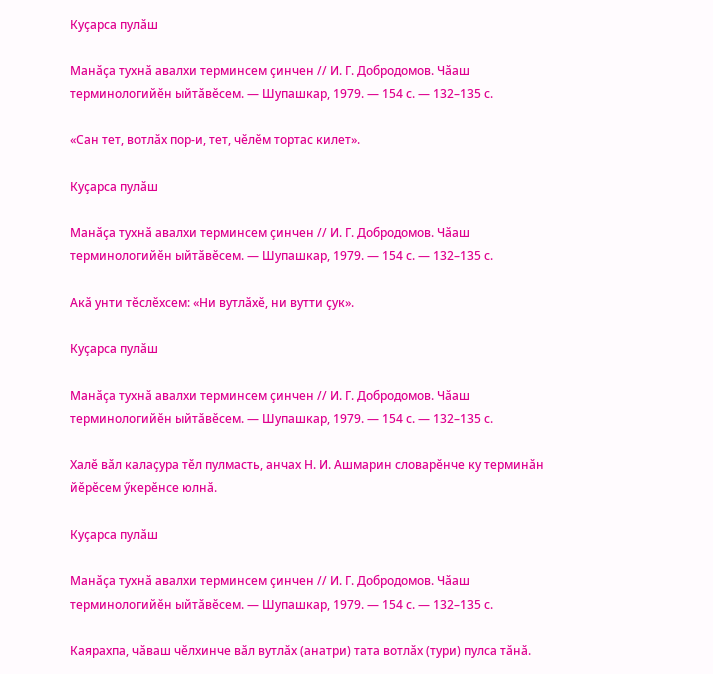Куҫарса пулӑш

Манӑҫа тухнӑ авалхи терминсем ҫинчен // И. Г. Добродомов. Чӑаш терминологийӗн ыйтӑвӗсем. — Шупашкар, 1979. — 154 с. — 132–135 с.

«Сан тет, вотлӑх пор-и, тет, чӗлӗм тортас килет».

Куҫарса пулӑш

Манӑҫа тухнӑ авалхи терминсем ҫинчен // И. Г. Добродомов. Чӑаш терминологийӗн ыйтӑвӗсем. — Шупашкар, 1979. — 154 с. — 132–135 с.

Акӑ унти тӗслӗхсем: «Ни вутлӑхӗ, ни вутти ҫук».

Куҫарса пулӑш

Манӑҫа тухнӑ авалхи терминсем ҫинчен // И. Г. Добродомов. Чӑаш терминологийӗн ыйтӑвӗсем. — Шупашкар, 1979. — 154 с. — 132–135 с.

Халӗ вӑл калаҫура тӗл пулмасть, анчах Н. И. Ашмарин словарӗнче ку терминӑн йӗрӗсем ӳкерӗнсе юлнӑ.

Куҫарса пулӑш

Манӑҫа тухнӑ авалхи терминсем ҫинчен // И. Г. Добродомов. Чӑаш терминологийӗн ыйтӑвӗсем. — Шупашкар, 1979. — 154 с. — 132–135 с.

Каярахпа, чӑваш чӗлхинче вӑл вутлӑх (анатри) тата вотлӑх (тури) пулса тӑнӑ.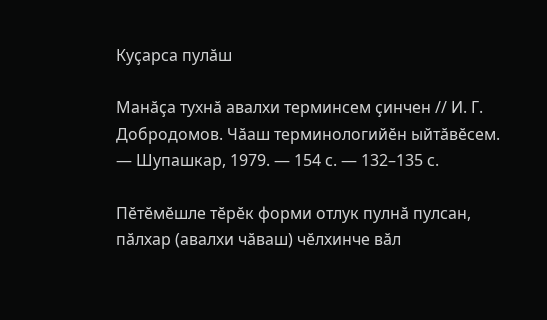Куҫарса пулӑш

Манӑҫа тухнӑ авалхи терминсем ҫинчен // И. Г. Добродомов. Чӑаш терминологийӗн ыйтӑвӗсем. — Шупашкар, 1979. — 154 с. — 132–135 с.

Пӗтӗмӗшле тӗрӗк форми отлук пулнӑ пулсан, пӑлхар (авалхи чӑваш) чӗлхинче вӑл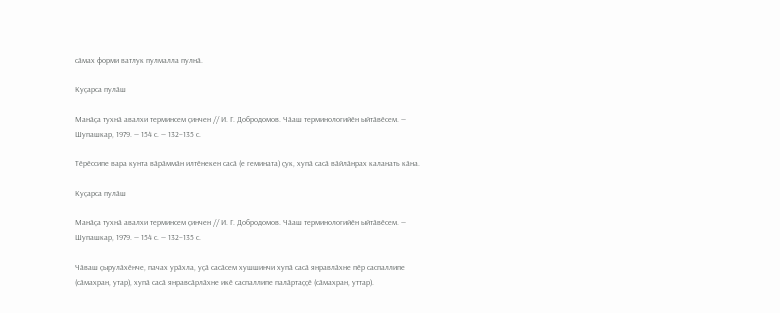сӑмах форми ватлук пулмалла пулнӑ.

Куҫарса пулӑш

Манӑҫа тухнӑ авалхи терминсем ҫинчен // И. Г. Добродомов. Чӑаш терминологийӗн ыйтӑвӗсем. — Шупашкар, 1979. — 154 с. — 132–135 с.

Тӗрӗссипе вара кунта вӑрӑммӑн илтӗнекен сасӑ (е гемината) ҫук, хупӑ сасӑ вӑйлӑнрах каланать кӑна.

Куҫарса пулӑш

Манӑҫа тухнӑ авалхи терминсем ҫинчен // И. Г. Добродомов. Чӑаш терминологийӗн ыйтӑвӗсем. — Шупашкар, 1979. — 154 с. — 132–135 с.

Чӑваш ҫырулӑхӗнче, пачах урӑхла, уҫӑ сасӑсем хушшинчи хупӑ сасӑ янравлӑхне пӗр саспаллипе (сӑмахран, утар), хупӑ сасӑ янравсӑрлӑхне икӗ саспаллипе палӑртаҫҫӗ (сӑмахран, уттар).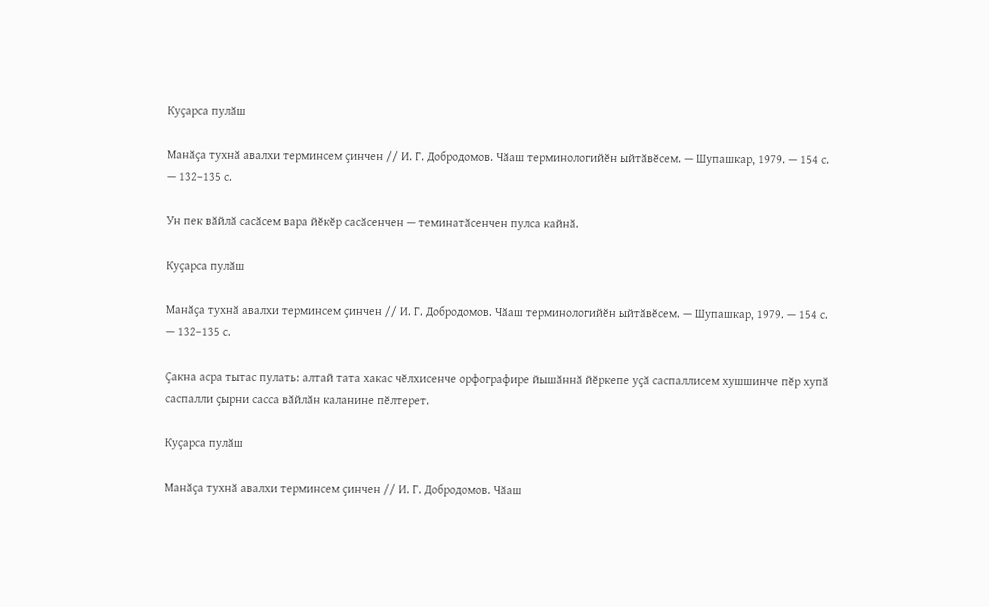Куҫарса пулӑш

Манӑҫа тухнӑ авалхи терминсем ҫинчен // И. Г. Добродомов. Чӑаш терминологийӗн ыйтӑвӗсем. — Шупашкар, 1979. — 154 с. — 132–135 с.

Ун пек вӑйлӑ сасӑсем вара йӗкӗр сасӑсенчен — теминатӑсенчен пулса кайнӑ.

Куҫарса пулӑш

Манӑҫа тухнӑ авалхи терминсем ҫинчен // И. Г. Добродомов. Чӑаш терминологийӗн ыйтӑвӗсем. — Шупашкар, 1979. — 154 с. — 132–135 с.

Ҫакна асра тытас пулать: алтай тата хакас чӗлхисенче орфографире йышӑннӑ йӗркепе уҫӑ саспаллисем хушшинче пӗр хупӑ саспалли ҫырни сасса вӑйлӑн каланине пӗлтерет.

Куҫарса пулӑш

Манӑҫа тухнӑ авалхи терминсем ҫинчен // И. Г. Добродомов. Чӑаш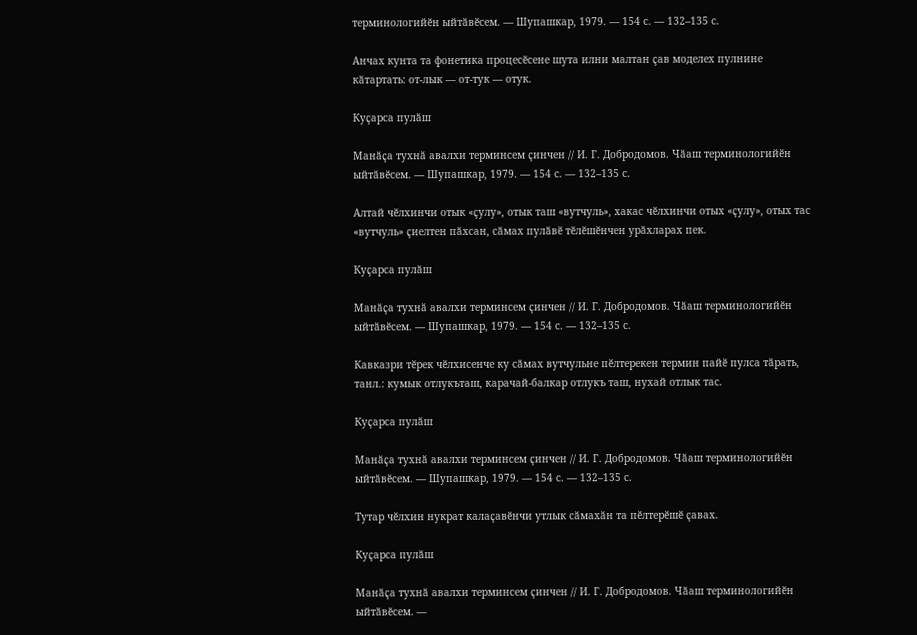терминологийӗн ыйтӑвӗсем. — Шупашкар, 1979. — 154 с. — 132–135 с.

Анчах кунта та фонетика процесӗсене шута илни малтан ҫав моделех пулнине кӑтартать: от-лык — от-тук — отук.

Куҫарса пулӑш

Манӑҫа тухнӑ авалхи терминсем ҫинчен // И. Г. Добродомов. Чӑаш терминологийӗн ыйтӑвӗсем. — Шупашкар, 1979. — 154 с. — 132–135 с.

Алтай чӗлхинчи отык «ҫулу», отык таш «вутчуль», хакас чӗлхинчи отых «ҫулу», отых тас «вутчуль» ҫиелтен пӑхсан, сӑмах пулӑвӗ тӗлӗшӗнчен урӑхларах пек.

Куҫарса пулӑш

Манӑҫа тухнӑ авалхи терминсем ҫинчен // И. Г. Добродомов. Чӑаш терминологийӗн ыйтӑвӗсем. — Шупашкар, 1979. — 154 с. — 132–135 с.

Кавказри тӗрек чӗлхисенче ку сӑмах вутчульне пӗлтерекен термин пайӗ пулса тӑрать, танл.: кумык отлукъташ, карачай-балкар отлукъ таш, нухай отлык тас.

Куҫарса пулӑш

Манӑҫа тухнӑ авалхи терминсем ҫинчен // И. Г. Добродомов. Чӑаш терминологийӗн ыйтӑвӗсем. — Шупашкар, 1979. — 154 с. — 132–135 с.

Тутар чӗлхин нукрат калаҫавӗнчи утлык сӑмахӑн та пӗлтерӗшӗ ҫавах.

Куҫарса пулӑш

Манӑҫа тухнӑ авалхи терминсем ҫинчен // И. Г. Добродомов. Чӑаш терминологийӗн ыйтӑвӗсем. —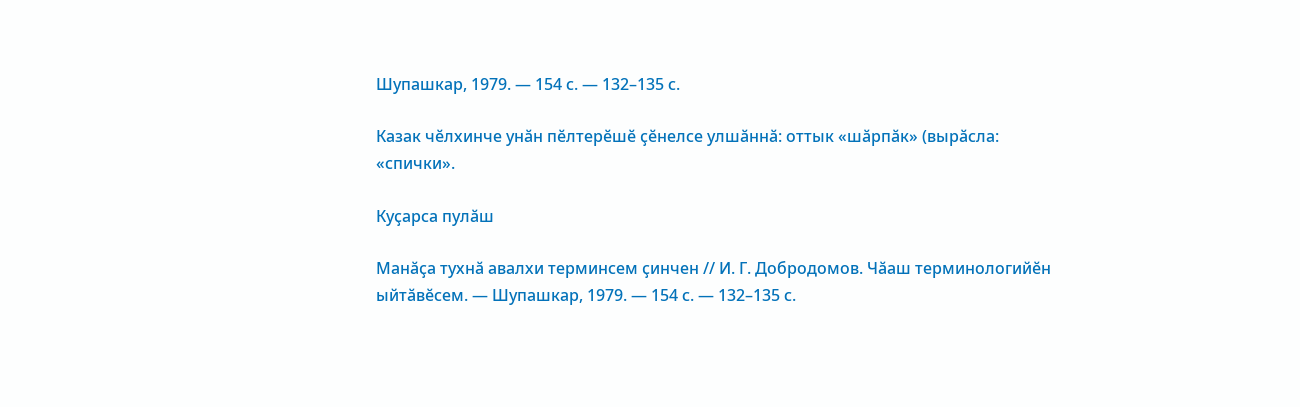Шупашкар, 1979. — 154 с. — 132–135 с.

Казак чӗлхинче унӑн пӗлтерӗшӗ ҫӗнелсе улшӑннӑ: оттык «шӑрпӑк» (вырӑсла: «спички».

Куҫарса пулӑш

Манӑҫа тухнӑ авалхи терминсем ҫинчен // И. Г. Добродомов. Чӑаш терминологийӗн ыйтӑвӗсем. — Шупашкар, 1979. — 154 с. — 132–135 с.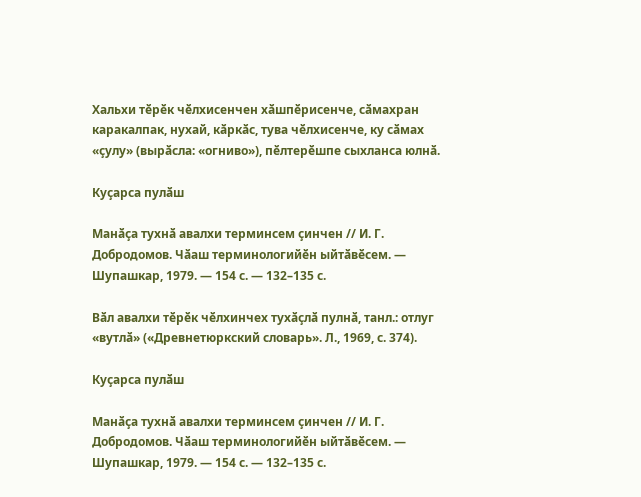Хальхи тӗрӗк чӗлхисенчен хӑшпӗрисенче, сӑмахран каракалпак, нухай, кӑркӑс, тува чӗлхисенче, ку сӑмах «ҫулу» (вырӑсла: «огниво»), пӗлтерӗшпе сыхланса юлнӑ.

Куҫарса пулӑш

Манӑҫа тухнӑ авалхи терминсем ҫинчен // И. Г. Добродомов. Чӑаш терминологийӗн ыйтӑвӗсем. — Шупашкар, 1979. — 154 с. — 132–135 с.

Вӑл авалхи тӗрӗк чӗлхинчех тухӑҫлӑ пулнӑ, танл.: отлуг «вутлӑ» («Древнетюркский словарь». Л., 1969, с. 374).

Куҫарса пулӑш

Манӑҫа тухнӑ авалхи терминсем ҫинчен // И. Г. Добродомов. Чӑаш терминологийӗн ыйтӑвӗсем. — Шупашкар, 1979. — 154 с. — 132–135 с.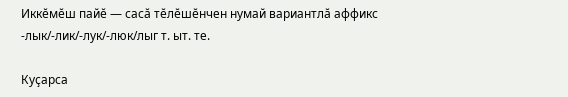Иккӗмӗш пайӗ — сасӑ тӗлӗшӗнчен нумай вариантлӑ аффикс -лык/-лик/-лук/-люк/лыг т. ыт. те.

Куҫарса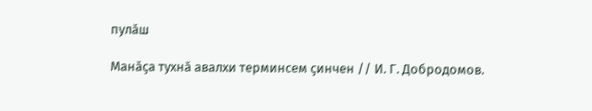пулӑш

Манӑҫа тухнӑ авалхи терминсем ҫинчен // И. Г. Добродомов.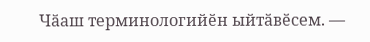Чӑаш терминологийӗн ыйтӑвӗсем. —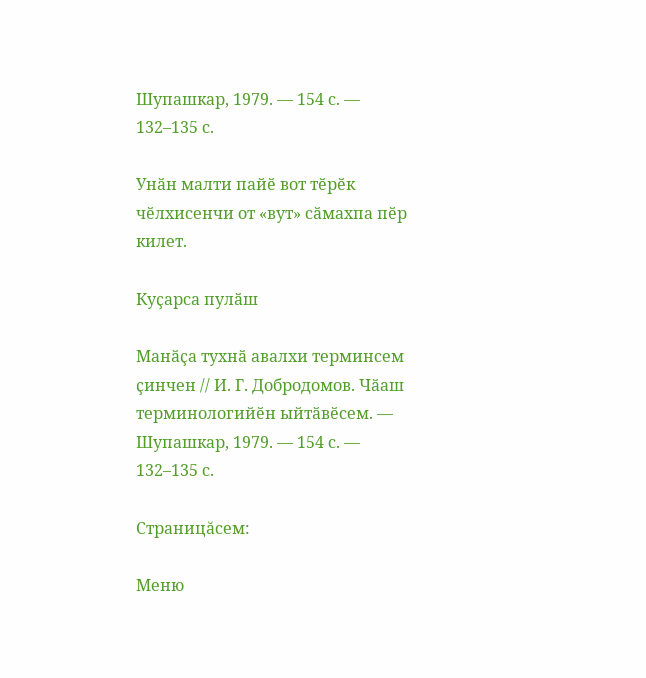Шупашкар, 1979. — 154 с. — 132–135 с.

Унӑн малти пайӗ вот тӗрӗк чӗлхисенчи от «вут» сӑмахпа пӗр килет.

Куҫарса пулӑш

Манӑҫа тухнӑ авалхи терминсем ҫинчен // И. Г. Добродомов. Чӑаш терминологийӗн ыйтӑвӗсем. — Шупашкар, 1979. — 154 с. — 132–135 с.

Страницăсем:

Меню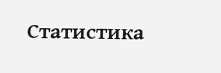Статистика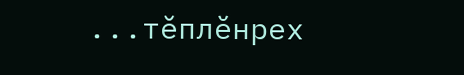...тĕплӗнрех